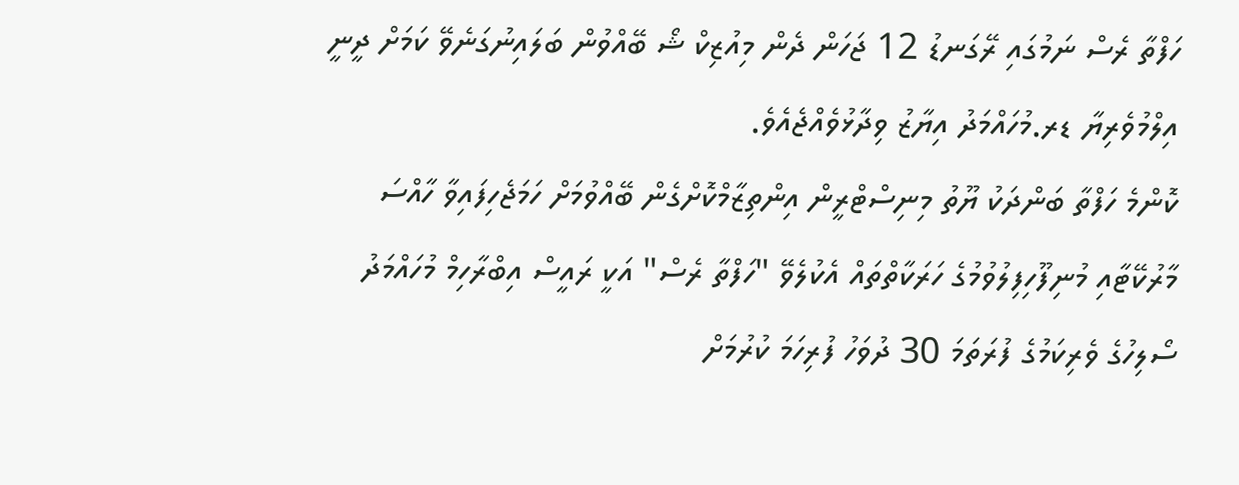ހަފްތާ ރެސް ނަމުގައި ރޭގަނޑު 12 ޖަހަން ދެން މިއުޒިކް ޝޯ ބޭއްވުން ބަލައިނުގަނެވޭ ކަމަށް ދީނީ އިލްމުވެރިޔާ ޑރ.މުހައްމަދު އިޔާޒު ވިދާޅުވެއްޖެއެވެ.
ކޮންމެ ހަފްތާ ބަންދަކު ޔޫތު މިނިސްޓްރީން އިންތިޒާމްކޮށްގެން ބޭއްވުމަށް ހަމަޖެހިފައިވާ ހާއްސަ މާރުކޭޓާއި މުނިފޫހިފިލުވުމުގެ ހަރަކާތްތައް އެކުލެވޭ "ހަފްތާ ރެސް" އަކީ ރައީސް އިބްރާހިމް މުހައްމަދު ސޯލިހުގެ ވެރިކަމުގެ ފުރަތަމަ 30 ދުވަހު ފުރިހަމަ ކުރުމަށް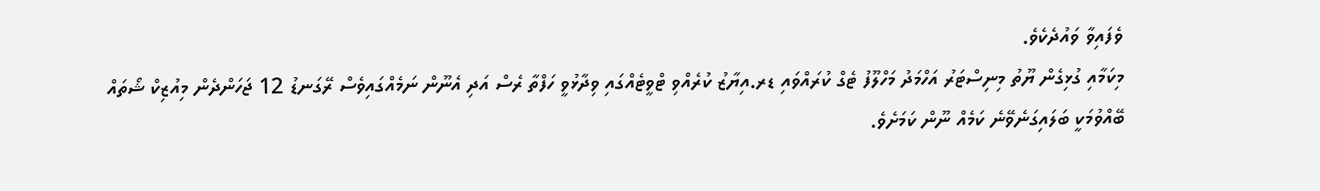ވެފައިވާ ވައުދެކެވެ.
މިކަމާއި ގުޅިގެން ޔޫތު މިނިސްޓަރު އަހްމަދު މަހްލޫފު ޓެގް ކުރައްވައި ޑރ.އިޔާޒު ކުރެއްވި ޓްވީޓެއްގައި ވިދާޅުވީ ހަފްތާ ރެސް އަދި އެނޫން ނަމެއްގައިވެސް ރޭގަނޑު 12 ޖަހަންދެން މިއުޒިކް ޝޯތައް ބޭއްވުމަކީ ބަލައިގަނެވޭނެ ކަމެއް ނޫން ކަމަށެވެ.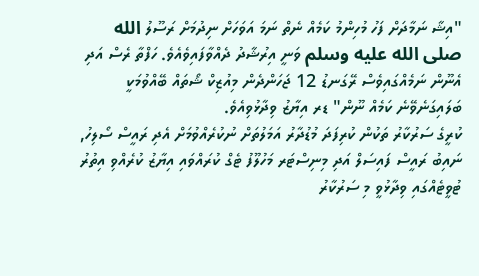"އިޝާ ނަމާދަށް ފަހު މުހިންމު ކަމެއް ނެތް ނަމަ އަވަހަށް ނިދުމަށް ރަސޫލު الله صلى الله عليه وسلم ވަނީ އިރުޝާދު ދެއްވާފައިވެއެވެ. ހަފްތާ ރެސް އަދި އެނޫން ނަމެއްގައިވެސް ރޭގަނޑު 12 ޖަހަންދެން މިއުޒިކް ޝޯތައް ބޭއްވުމަކީ ބަލައިގަނެވޭނެ ކަމެއް ނޫން" ޑރ އިޔާޒު ވިދާޅުވިއެވެ.
ކުރީގެ ސަރުކާރު ތަކުން ކުރިފަދަ މުޑުދާރު އަމަލުތަށް ނުކުރެއްވުމަށް އެދި ރައީސް ސޯލިހު, ނައިބު ރައީސް ފައިސަލް އަދި މިނިސްޓަރ މަހުލޫފު ޓެގް ކުރައްވައި އިޔާޒު ކުރެއްވި އިތުރު ޓުވީޓެއްގައި ވިދާޅުވީ މި ސަރުކާރު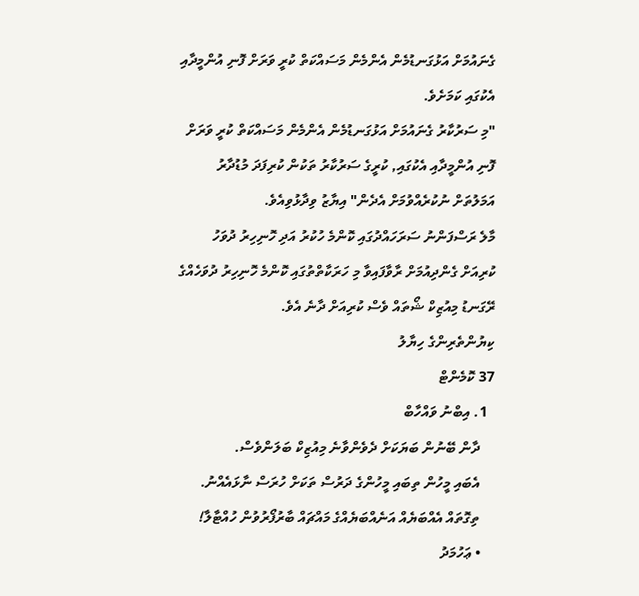ގެނައުމަށް އަޅުގަނޑުމެން އެންމެން މަސައްކަތް ކުރީ ވަރަށް ފޮނި އުންމީދާއި އެކުގައި ކަމަށެވެ.
"މި ސަރުކާރު ގެނައުމަށް އަޅުގަނޑުމެން އެންމެން މަސައްކަތް ކުރީ ވަރަށް ފޮނި އުންމީދާއި އެކުގައި, ކުރީގެ ސަރުކާރު ތަކުން ކުރިފަދަ މުޑުދާރު އަމަލުތަށް ނުކުރެއްވުމަށް އެދެން" އިޔާޒު ވިދާޅުވިއެވެ.
މާލެ ރަސްފަންނު ސަރަހައްދުގައި ކޮންމެ ހުކުރު އަދި ހޮނިހިރު ދުވަހު ކުރިއަށް ގެންދިއުމަށް ރާވާފައިވާ މި ހަރަކާތްތުގައި ކޮންމެ ހޮނިހިރު ދުވަހެއްގެ ރޭގަނޑު މިއުޒިކް ޝޯތައް ވެސް ކުރިއަށް ދާނެ އެވެ.
ކިޔުންތެރިންގެ ހިޔާލު
37 ކޮމެންޓް
  1. އިބްނު ވައްހާބް
    ދާން ބޭނުން ބަޔަކަށް ދެވެންވާނެ މިއުޒިކް ބަލަންވެސް.
    އެބައި މީހުން ތިބައި މީހުންގެ ދަރުސް ތަކަށް ހުރަސް ނާޅައެއްނު.
    ތިގޮތައް އެއްބަޔެއް އަނެއްބަޔެއްގެ މައްޗައް ބާރުފޯރުވުން ހުއްޓާލާ!
    • ޢަހުމަދު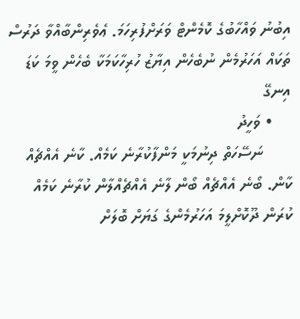އިބުނު ވައްހާބުގެ ކޮމެންޓް ވަރަށްފުރިހަމަ. ޢެވެރިންބާއްވާ ދަރުސް ތަކައް އަހަރުމެން ނުބެހެން އިޔާޒު ހުރިހާކަމަކާ ބެހެން ވީމަ ކަޑަ އިނގޭ
    • ވަހީދު
      ނަސޭހަތް ދިނުމަކީ މަންފާކުރާނެ ކަމެއް. ކާނެ އެއްޗެއް ކާން. ބޯނެ އެއްޗެއް ބޯން ލާނެ އެއްޗެއްލާން ކުރާނެ ކަމެއް ކުރަން ދޫކޮށްލީމަ އަހަރުމެންގެ ގަޔަށް ބޮލަށް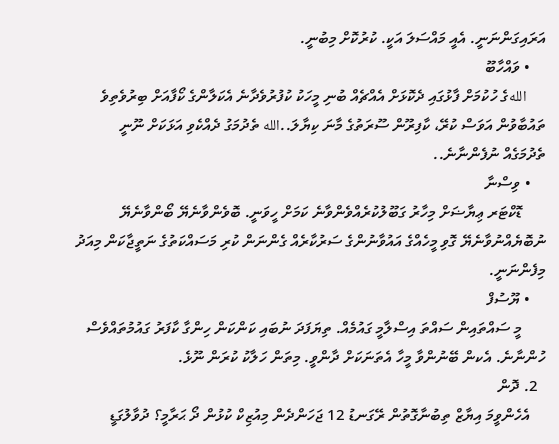އަރައިގަންނަނީ. އެއީ މައްސަލަ އަކީ. ކުރުކޮށް މިބުނީ.
    • ވައްހާބޫ
      اللهގެ ހުކުމަށް ފާޅުގައި ދެކޮޅަށް އެއްޗެއް ބުނި މީހަކު ކުފުރުވެދާނެ އެކަލާންގެ ކޯފާއަށް ބިރުވެތިވެ ތައުބާވުން އަވަސް ކުރޭ، ކާފިރޫން ސޫރަތުގެ މާނަ ކިޔާލަ..الله ތެދުމަގު ދެއްކެވި އަޅަކަށް ނޫނީ ތެދުމަގެއް ނުފެންނާނެ..
    • ވިސްނާ
      ޑޮކްޓަރ ޢިޔާޟަށް މިހާރު ގަބޫލުކުރެއްވެންވާނެ ކަމަށް ހީވަނީ. ބޮވެންވާނެޔޭ ބޯންވާނެޔޭ ނުބޮޔެއްނުވާނެޔޭ ގޮވި މީހެއްގެ އައުވާނުންގެ ސަރުކާރެއް ގެންނަން ކުރި މަސައްކަތުގެ ނަތީޖާކަން މިއަދު މިފެންނަނީ.
    • ޔޫސުފް
      މީ ސައްތައިން ސައްތަ އިސްލާމީ ގައުމެއް. ތިޔަފަދަ ނުބައި ކަންކަން ހިންގާ ކާފަރު ގައުމުތައްވެސް ހުންނާނެ. އެކން ބޭނުންވާ މީހާ އެތަނަކަށް ދާންވީ. މިތަން ހަލާކު ކުރަން ނޫޅެ.
  2. ދޮން
    އެހެންވީމަ އިޔާޒް ތިބުނާގޮތުން ރޭގަނޑު 12 ޖަހަންދެން މިއުޒިކް ކުޅުން ދޯ ޙަރާމީ؟ ދުވާލުގަޑީ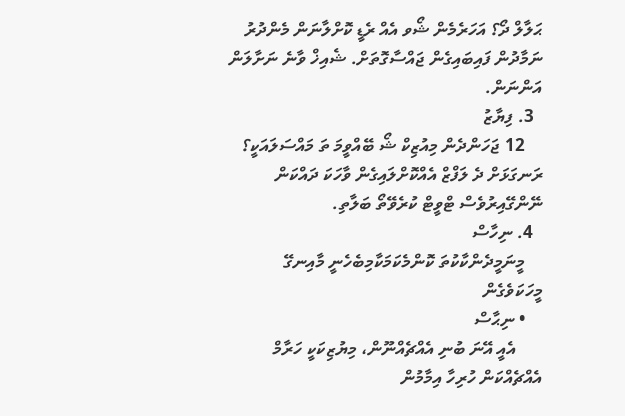ޙަލާލް ދޯ؟ އަހަރެމެން ޝޯވ އެއް ރެޑީ ކޮށްލާނަން މެންދުރު ނަމާދުން ފައިބައިގެން ޖައްސާގޮތަށް. ޝެއިޚް ވާނެ ނަށާލަން އަންނަން.
  3. ފިޔާޒު
    12 ޖަހަންދެން މިއުޒިކް ޝޯ ބޭއްވީމަ ތަ މައްސަލައަކީ؟ ރަނގަޅަށް ދެ ލަފްޒް އެއްކޮށްލައިގެން ވާހަކަ ދައްކަން ނޭންގޭއިރުވެސް ޓްވީޓް ކުރެވޭތޯ ބަލާތި.
  4. ނިހާސް
    މީނަމީދެންކާކުތަ ކޮންމެކަމަކާމިބެހެނީ މާއިނގޭ މީހަކަވެގެން
    • ނިޙާސް
      އެއީ އޭނަ ބުނި އެއްޗެއްނޫން، މިޔުޒިކަކީ ހަރާމް އެއްޗެއްކަން ހުރިހާ އިމާމުން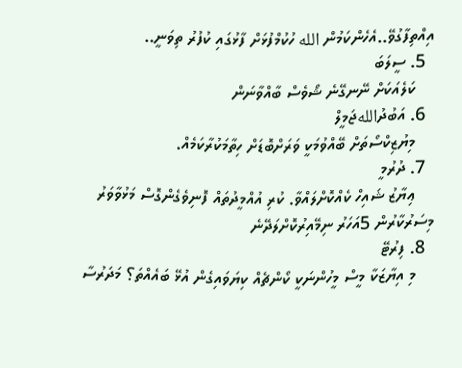އިއްތިފާގުވޭ..އެހެންކަމުން الله ހުކުމްފުޅަށް ފާޅުގައި ކުފުރު ތިވަނީ..
  5. ސީލަބަ
    ކަލެއަކަށް ނޭނގޭނެ ޝޯވެސް ބާއްވާނަން
  6. އަބުދުاللهޖަމީލް
    މިޔުޒިކްސޯތަށް ބޭއްވުމަކީ ވަރަށްބޮޑަށް ހިތާމަކުރާކަމެއް.
  7. ދުރުމީ
    ޢިޔާޒު ޝައިހް ކެއްކޮށްލައްވާ. ކުރި އުއްމީދުތައް ފޮނިވެގެންގޮސް މަޅުވާވަރު މިސަރުކާރުން 5އަހަރު ނިމޭއިރުކޮށްލަދޭނެ
  8. ފިރުޓޭ
    މި އިޔާޒަކާ މީސް މީހުންނަކީ ކޯންޗެއް ކިޔަވައިގެން އުޅޭ ބައެއްތަ؟ މަދަރުސާ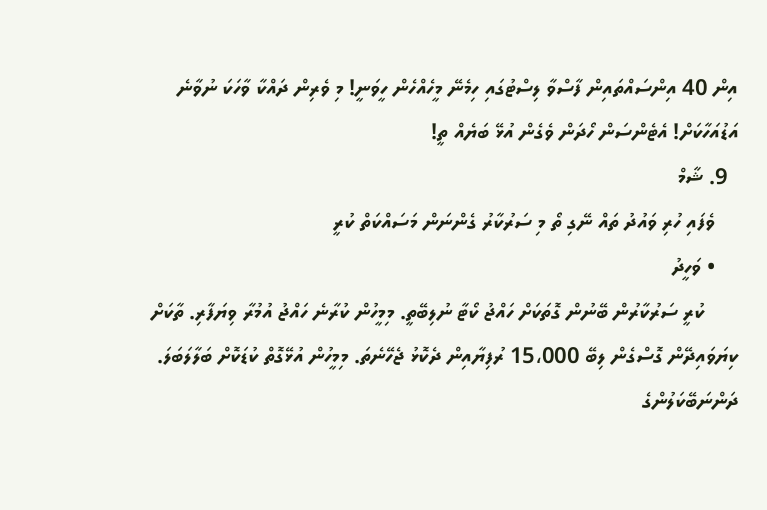އިން 40 އިންސައްތައިން ފާސްވާ ލިސްޓުގައި ހިމެނޭ މީހެއްހެން ހީވަނީ! މި ވެރިން ދައްކާ ވާހަކަ ނުވާނެ އަޑުއަހާކަށް! އެޓެންސަން ހޯދަން ވެގެން އުޅޭ ބަޔެއް ތީ!
  9. ޝާމް
    ވެފައި ހުރި ވައުދު ތައް ނޭގި ތޯ މި ސަރުކާރު ގެންނަން މަސައްކަތް ކުރީ
    • ވަހީދު
      ކުރީ ސަރުކާރުން ބޭނުން ގޮތަކަށް ހައްޖު ކޯޓާ ނުލިބޭތީ. މިމީހުން ކުރާނެ ހައްޖު އުމުރާ ވިޔަފާރި. ތާކަށް ކިޔަވައިދޭން ގޮސްގެން ލިބޭ 15،000 ރުފިޔާއިން ދެކޮޅު ޖެހޭނެތަ. މިމީހުން އުޅޭގޮތް ކުޑަކޮށް ބަލާލަބަލަ. ދަންނަބޭކަލުންގެ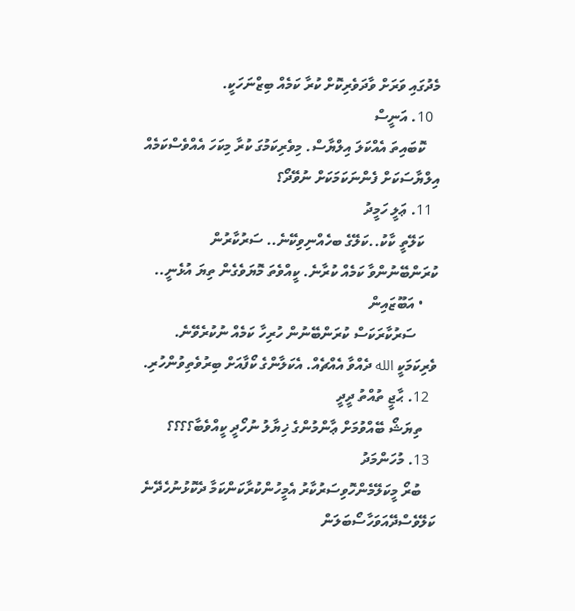މެދުގައި ވަރަށް ވާދަވެރިކޮށް ކުރާ ކަމެއް ބިޒްނަހަކީ.
  10. އަނީސް
    ކޮބައިތަ އެއްކަލަ އިލްޔާސް. މިވެރިކަމުގަ ކުރާ މިކަހަ އެއްވެސްކަމެއް އިލްޔާސަކަށް ފެންނަކަމަކަށް ނުވޭދޯ؟
  11. ޢަލީ ހަމީދު
    ކަލޭތީ ކާކު..ކަލޭގެ ބހެއްނިވިކޭނެ.. ސަރުކާރުން ކުރަންބޭނުންވާ ކަމެއް ކުރާނެ. ކީއްވެތަ މޮޔަވެގެން ތިޔަ އުޅެނީ..
    • އަބޫޒައިން
      ސަރުކާރަކަސް ކުރަންބޭނުން ހުރިހާ ކަމެއް ނުކުރެވޭނެ. ވެރިކަމަކީ الله ދެއްވާ އެއްޗެއް. އެކަލާންގެ ކޯފާއަށް ބިރުވެތިވުންހުރި.
  12. ޙާޖީ ތުއްތު ދީދީ
    ތިޔަޝޯ ބޭއްވުމަށް ޢާންމުންގެ ޚިޔާލު ނުހޯދީ ކީއްވެބާ؟؟؟؟
  13. މުހަންމަދު
    ބުރޯ މީކަލޭމެންހޮވިސަރުކާރު އެމީހުންކުރާކަންކަމާ ދެކޮޅުނުހެދޭނެ ކަލޭވެސްދޭއަވަހާސޯބަލަން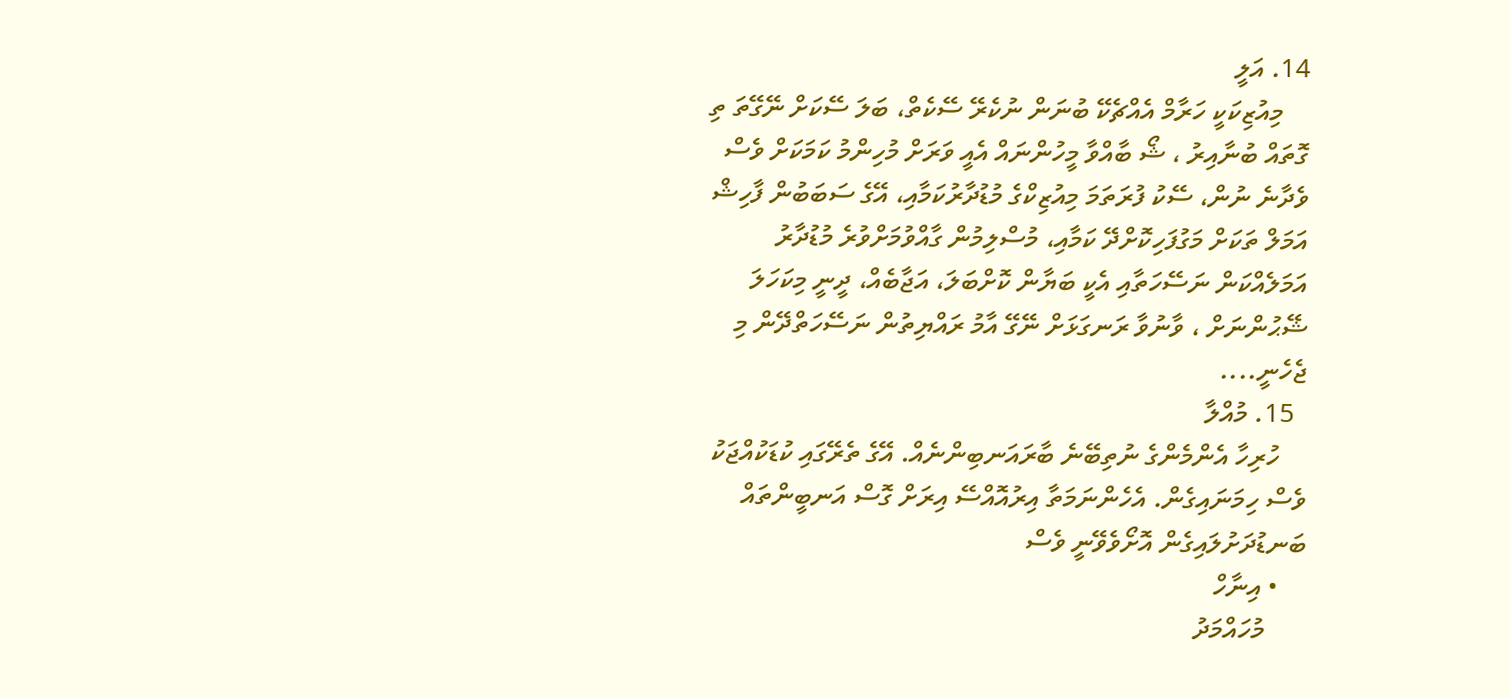14. އަލީ
    މިއުޒިކަކީ ހަރާމް އެއްޗެކޭ ބުނަން ނުކެރޭ ސޭކެތް، ބަލަ ސޭކަށް ނޭގޭތަ ތި ގޮތައް ބުނާއިރު ، ޝޯ ބާއްވާ މީހުންނައް އެއީ ވަރަށް މުހިންމު ކަމަކަށް ވެސް ވެދާނެ ނުން، ސޭކު ފުރަތަމަ މިއުޒިކްގެ މުޑުދާރުކަމާއި، އޭގެ ސަބަބުން ފާހިޝް އަމަލް ތަކަށް މަގުފަހިކޮށްދޭ ކަމާއި، މުސްލިމުން ގާއްވުމަށްވުރެ މުޑުދާރު އަމަލެއްކަން ނަސޭހަތާއި އެކީ ބަޔާން ކޮށްބަލަ، އަޖާބެއް، ދީނީ މިކަހަލަ ޝޭޙުންނަށް ، ވާނުވާ ރަނގަޅަށް ނޭގޭ އާމު ރައްޔިތުން ނަސޭހަތްދޭން މި ޖެހެނީ....
  15. މުއްލާ
    ހުރިހާ އެންމެންގެ ނުތިބޭނެ ބާރައަނބިންނެއް. އޭގެ ތެރޭގައި ކުޑަކުއްޖަކު ވެސް ހިމަނައިގެން. އެހެންނަމަތާ އިރުއޮއްސޭ އިރަށް ގޮސް އަނބީންތައް ބަނޑުދަށުލައިގެން އޮށޯވެވޭނީ ވެސް
    • އިނާހް
      މުހައްމަދު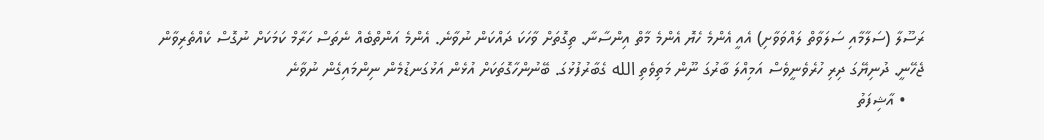ރަސޫލާ (ސަލާމާއި ސަލަވާތް ލައްވަވާށި) އެއީ އެންމެ ހެޔޮ އެންމެ މާތް އިންސާނާ. ތިގޮތަށް ވާހަކަ ދައްކަން ނުވާނެ. އެންމެ އަންތްބެއް ނެތަސް ހަރާމް ކަމަކަށް ނުގޮސް ކެއްތެރިވާން ޖެހޭނީ. ދުނިޔޭގަ ދިރި ހުރެވެނީވެސް އަމިއްލަ ބާރުގަ ނޫން މަތިވެތި الله ގެބާރުފުޅުގަ. ބޭނުންހާގޮތަކަށް އުޅެން އަޅުގަނޑުމެން ނިންމައިގެން ނުވާނެ
    • އާޝިފަތު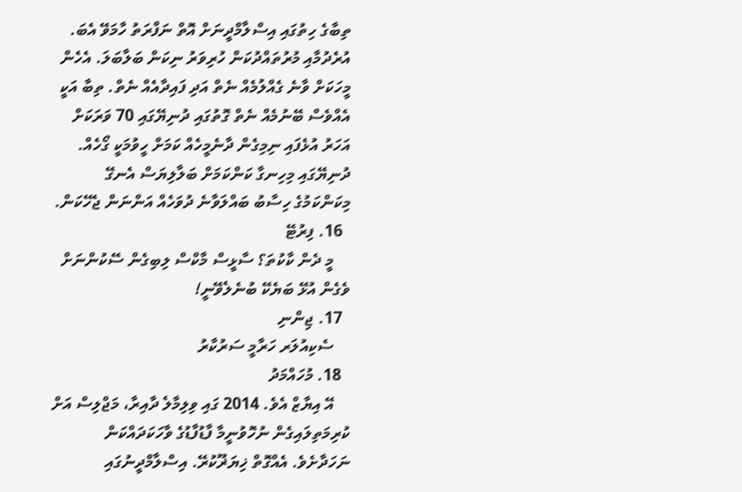ތިބާގެ ހިތުގައި އިސްލާމްދީނަށް އޮތް ނަފްރަތު ހާމަވޭ އެބަ. އުރެދުމާއި މުރުތައްދުކަން ހުރިވަރު ނިކަން ބަލާބަލަ. އެހެން މީހަކަށް ވާނެ ގެއްލުމެއް ނެތް އަދި ފައިދާއެއް ނެތް. ތިބާ އަކީ އެއްވެސް ބޭނުމެއް ނެތް ގޮތުގައި ދުނިޔޭގައި 70 ވަރަކަށް އަހަރު އުޅެފައި ނިމިގެން ދާނެމީހެއް ކަމަށް ހީވުމަކީ ގޯހެއް. ދުނިޔޭގައި މިހިނގާ ކަންކަމަށް ބަލާލިޔަސް އެނގޭ މިކަންކަމުގެ ހިސާބު ބައްލަވާނެ ދުވަހެއް އަންނަން ޖެހޭކަން.
  16. ފިރުޓޭ
    މީ ދެން ކާކުތަ؟ ސާޅީސް މާކްސް ލިބިގެން ސޭކުންނަށް ވެގެން އުޅޭ ބަޔެކޭ ބުނެލެވޭނީ!
  17. ޖިންނި
    ސެކިއުލަރ ހަރާމީ ސަރުކާރު
  18. މުހައްމަދު
    އޭ އިޔާޒް އެވެ. 2014 ގައި ވިލިމާލެ ދާއިރާ، މަޖްލިސް އަށް ކުރިމަތިލައިގެން ނުހޮވުނީމާ ފާޑުފާޑުގެ ވާހަކަދައްކަން ނަހަދާށެވެ. އެއްގޮތް ޚިޔަޜޫކުރޭ. އިސްލާމްދީނުގައި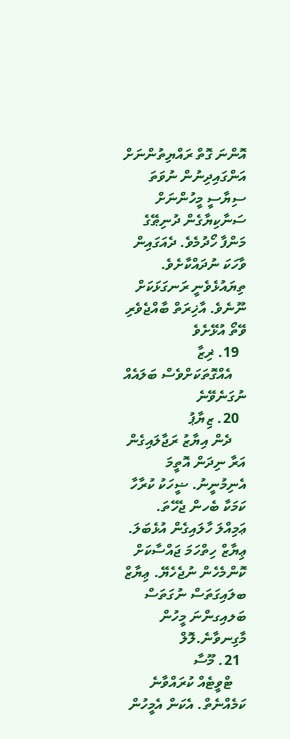އޮންނަ ގޮތް ރައްޔިތުންނަށް އަންގައިދިނުން ނުވަތަ ސިޔާސީ މީހުންނަށް ސަނާކިޔާގެން ދުނިޠޭގެ މަންފާ ހޯދުމެވެ. ދެއަގައިން ވާހަކަ ނުދައްކާށެވެ. ތިޔައުޅެވެނީ ރަނގަޅަކަށް ނޫނެވެ. އާޚިރަތް ބާއްޖެވެރި ވޭތޯ އުޅޭށެވެ
  19. ޜިޒާ
    އެއްގޮތަކަށްވެސް ބަލައެއް ނުގަނެވޭނެ
  20. ޒިޔާޕު
    ދެން އިޔާޒު ރަޖާލައިގެން އަރާ ނިދަން އޮތީމަ އެނިމުނީނު. ޟީހަކު ކުރާހާ ކަމަކާ ބެހން ޖެހޭތަ. ޢަމިއްލަ ހާލައިގެން އުޅެބަލަ. ޢިޔާޒް ހިތްހަމަ ޖައްސާކަށް ކޮންމެހެން ނުޖެހެޔޭ. ޢިޔާޒް ބލައިގަތަސް ނުގަތަސް ބަލއިގންނަ މީހުން މާގިނވާނެ.ލޮލް
  21. މޫސާ
    ޓްވީޓެއް ކުރައްވާނެ ކަމެއްނެތް. އެކަން އެމީހުން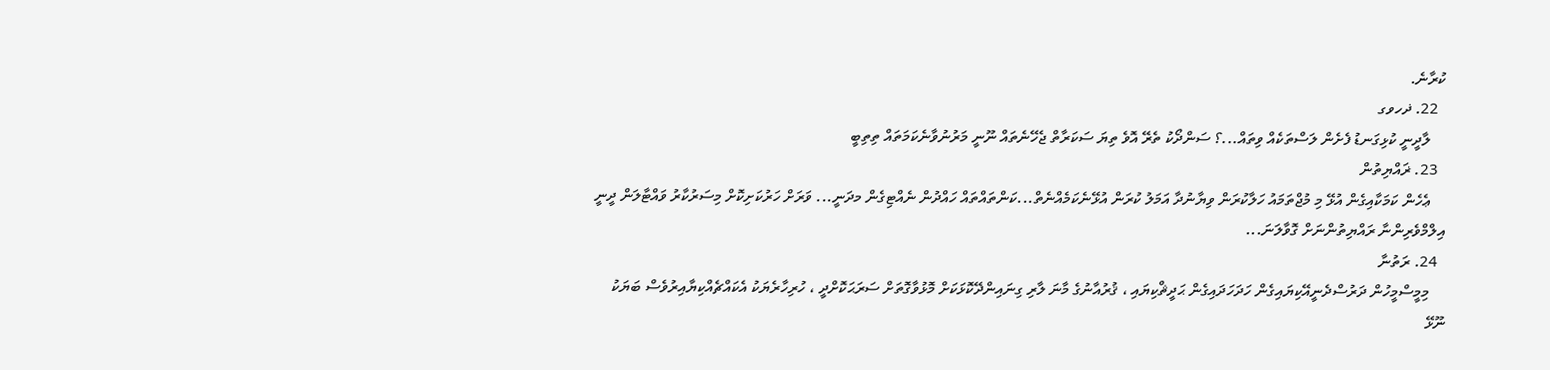ކުރާނެ.
  22. ޛހވގ
    ލާދީނީ ކުޅިގަނޑު ފެށެން ލަސްތަކެއް ވިތައް...؟ ސަންދޯކު ތެރޭ އޮވެ ތިޔަ ސަކަރާތް ޖެހޭނެތައް ނޫނީ މަރުނުވާނެކަމަތައް ތިތިބީ
  23. ޜައްޔިތުން
    ޢެހެން ކަމަކާއިގެން އުޅޭ މި މުޖްތަމައު ހަލާކުރަން ވިޔާނުދާ އަމަލު ކުރަން އުޅޭނެކަމެއްނެތް...ކަންތައްތައް ހައްދުން ނެއްޓިގެން މދަނީ... ވަރަށް ހަރުކަށިކޮށް މިސަރުކާރު ވައްޓާލަން ދީނީ އިލްމްވެރިންނާ ރައްޔިތުންނަށް ގޮވާލަނަ...
  24. ރަތުނާ
    މިމީސްމީހުން ދަރުސްދެނީއޭކިޔައިގެން ހަދަހަދައިގެން ޙަދީޘްކިޔައި ، ޤުރުއާނުގެ މާނަ ލާރި ގިނައިންދޭކޮޅަކަށް މޮޅުވާގޮތަށް ސަރަޙަކޮށްދީ ، ހުރިހާރެޔަކު އެކައްޗެއްކިޔާއިރުވެސް ބަޔަކު ނޫޅޭ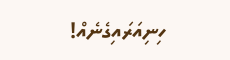ހިނިއަރައިގެނެއް!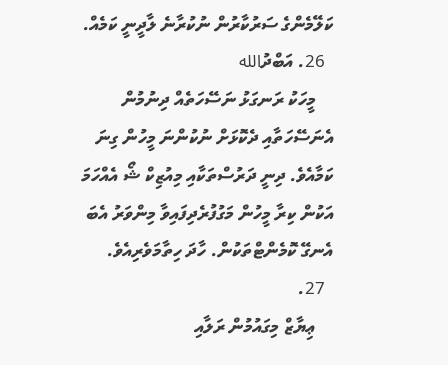ކަލޭމެންގެ ސަރުކާރުން ނުކުރާނެ ލާދީނީ ކަމެއް.
  26. އަބްދުالله
    މީހަކު ރަނގަޅު ނަސޭހަތެއް ދިނުމުން އެނަސޭހަތާއި ދެކޮޅަށް ނުކުންނަ މީހުން ގިނަ ކަމާއެވެ. ދިނީ ދަރުސްތަކާއި މިއުޒިކް ޝޯ އެއްހަމަ އަކުން ކިރާ މީހުން މަގުފުރެދިފައިވާ މިންވަރު އެބަ އެނގޭ ކޮމެންޓްތަކުން. ހާދަ ހިތާމަވެރިއެވެ.
  27.
    ޢިޔާޒް މިގައުމުން ރަލާއި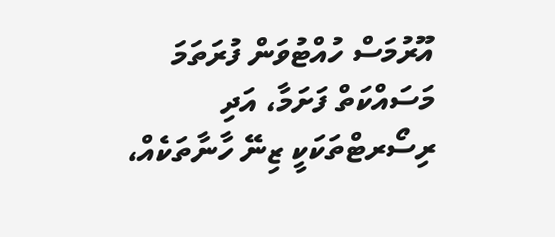އޫރުމަސް ހުއްޓުވަން ފުރަތަމަ މަސައްކަތް ފަށަމާ، އަދި ރިސޯރޓްތަކަކީ ޒިނޭ ހާނާތަކެއް،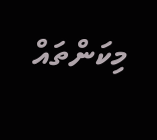މިކަންތައް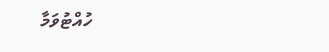ހުއްޓުވަމާ